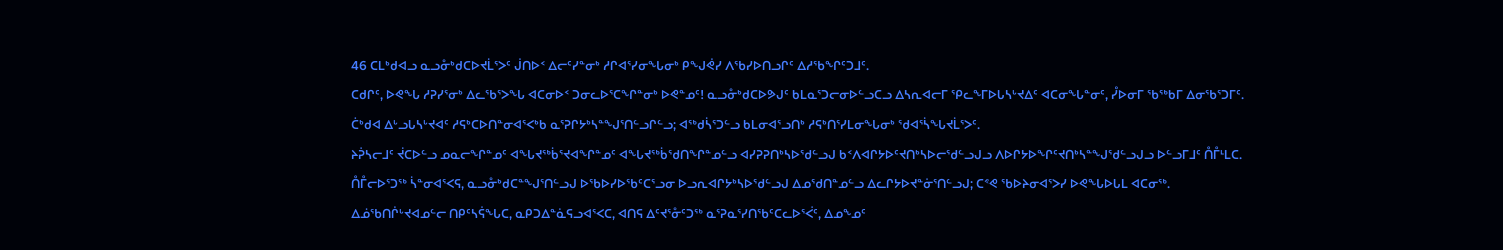46 ᑕᒪᒃᑯᐊᓗ ᓇᓗᓁᒃᑯᑕᐅᔪᒫᕐᐳᑦ ᒎᑎᐅᑉ ᐃᓕᑦᓯᓐᓂᒃ ᓱᒋᐊᕐᓯᓂᖓᓂᒃ ᑭᖑᕚᓯ ᐱᖃᓯᐅᑎᓗᒋᑦ ᐃᓱᖃᖏᑦᑐᒧᑦ.
ᑕᑯᒋᑦ, ᐅᕙᖓ ᓱᕈᓯᕐᓂᒃ ᐃᓚᖃᕐᐳᖓ ᐊᑕᓂᐅᑉ ᑐᓂᓚᐅᕐᑕᖏᓐᓂᒃ ᐅᕙᓐᓄᑦ! ᓇᓗᓁᒃᑯᑕᐅᕗᒍᑦ ᑲᒪᓇᕐᑐᓕᓂᐅᓪᓗᑕᓗ ᐃᓴᕆᐊᓕᒥ ᕿᓚᖕᒥᐅᒐᓴᒡᔪᐃᑦ ᐊᑕᓂᖓᓐᓂᑦ, ᓮᐅᓂᒥ ᖃᖅᑲᒥ ᐃᓂᖃᕐᑐᒥᑦ.
ᑖᒃᑯᐊ ᐃᒡᓗᒐᓴᒡᔪᐊᑦ ᓱᕋᒃᑕᐅᑎᓐᓂᐊᕐᐸᒃᑲ ᓇᕐᕈᒋᔭᒃᓴᓐᖑᕐᑎᓪᓗᒋᓪᓗ; ᐊᖅᑯᓵᕐᑐᓪᓗ ᑲᒪᓂᐊᕐᓗᑎᒃ ᓱᕋᒃᑎᕐᓯᒪᓂᖓᓂᒃ ᖁᐊᕐᓵᖓᔪᒫᕐᐳᑦ.
ᔨᕉᓴᓕᒧᑦ ᔫᑕᐅᓪᓗ ᓄᓇᓕᖏᓐᓄᑦ ᐊᖓᔪᖅᑳᕐᔪᐊᖏᓐᓄᑦ ᐊᖓᔪᖅᑳᖁᑎᖏᓐᓄᓪᓗ ᐊᓯᕈᕈᑎᒃᓴᐅᖁᓪᓗᒍ ᑲᑉᐱᐊᒋᔭᐅᑦᔪᑎᒃᓴᐅᓕᖁᓪᓗᒍᓗ ᐱᐅᒋᔭᐅᖏᑦᔪᑎᒃᓴᓐᖑᖁᓪᓗᒍᓗ ᐅᓪᓗᒥᒧᑦ ᑍᒤᒻᒪᑕ.
ᑍᒤᓕᐅᕐᑐᖅ ᓵᓐᓂᐊᕐᐸᕋ, ᓇᓗᓁᒃᑯᑕᓐᖑᕐᑎᓪᓗᒍ ᐅᖃᐅᓯᐅᖃᑦᑕᕐᓗᓂ ᐅᓗᕆᐊᒋᔭᒃᓴᐅᖁᓪᓗᒍ ᐃᓄᖁᑎᓐᓄᓪᓗ ᐃᓚᒋᔭᐅᔪᓐᓃᕐᑎᓪᓗᒍ; ᑕᕝᕙ ᖃᐅᔨᓂᐊᕐᐳᓯ ᐅᕙᖓᐅᒐᒪ ᐊᑕᓂᖅ.
ᐃᓅᖃᑎᒌᒡᔪᐊᓄᓪᓕ ᑎᑭᑦᓴᕌᖓᑕ, ᓇᑭᑐᐃᓐᓈᕋᓗᐊᕐᐸᑕ, ᐊᑎᕋ ᐃᑦᔪᕐᓁᑦᑐᖅ ᓇᕐᕈᓇᕐᓯᑎᖃᑦᑕᓚᐅᕐᐹᑦ, ᐃᓄᖕᓄᑦ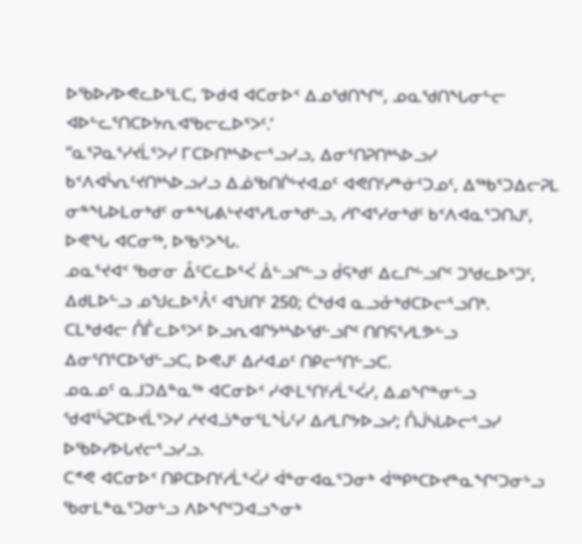ᐅᖃᐅᓯᐅᕙᓚᐅᕐᒪᑕ, ‘ᐅᑯᐊ ᐊᑕᓂᐅᑉ ᐃᓄᖁᑎᖏᑦ, ᓄᓇᖁᑎᖓᓂᓪᓕ ᐊᐅᓪᓚᕐᑎᑕᐅᔭᕆᐊᖃᓕᓚᐅᕐᐳᑦ.’
“ᓇᕐᕈᓇᕐᓯᔪᒫᕐᐳᓯ ᒥᑕᐅᑎᒃᓴᐅᓕᕐᓗᓯᓗ, ᐃᓂᕐᑎᕈᑎᒃᓴᐅᓗᓯ ᑲᑉᐱᐊᓵᕆᑦᔪᑎᒃᓴᐅᓗᓯᓗ ᐃᓅᖃᑎᒌᒡᔪᐊᓄᑦ ᐊᕙᑎᑦᓯᓐᓃᑦᑐᓄᑦ, ᐃᖅᑲᕐᑐᐃᓕᕈᒪ ᓂᓐᖓᐅᒪᓂᒃᑯᑦ ᓂᓐᖓᕕᒡᔪᐊᕐᓯᒪᓂᒃᑯᓪᓗ, ᓱᒋᐊᕐᓯᓂᒃᑯᑦ ᑲᑉᐱᐊᓇᕐᑐᑎᒍᑦ, ᐅᕙᖓ ᐊᑕᓂᖅ, ᐅᖃᕐᐳᖓ.
ᓄᓇᕐᔪᐊᑉ ᖃᓂᓂ ᐂᑦᑕᓚᐅᕐᐹ ᐄᓪᓗᒋᓪᓗ ᑰᕋᒃᑯᑦ ᐃᓚᒋᓪᓗᒋᑦ ᑐᖁᓚᐅᕐᑐᑦ, ᐃᑯᒪᐅᓪᓗ ᓄᖑᓚᐅᕐᐰᑦ ᐊᖑᑎᑦ 250; ᑖᒃᑯᐊ ᓇᓗᓁᒃᑯᑕᐅᓕᕐᓗᑎᒃ.
ᑕᒪᒃᑯᐊᓕ ᑍᒤᓚᐅᕐᐳᑦ ᐅᓗᕆᐊᒋᔭᒃᓴᐅᖁᓪᓗᒋᑦ ᑎᑎᕋᕐᓯᒪᕗᓪᓗ ᐃᓂᕐᑎᕐᑕᐅᖁᓪᓗᑕ, ᐅᕙᒍᑦ ᐃᓱᐊᓄᑦ ᑎᑭᓕᕐᑎᓪᓗᑕ.
ᓄᓇᓄᑦ ᓇᒧᑐᐃᓐᓇᖅ ᐊᑕᓂᐅᑉ ᓯᐊᒻᒪᕐᑎᑦᓱᒫᕐᐹᓯ, ᐃᓄᖏᓐᓂᓪᓗ ᖁᐊᕐᓵᕈᑕᐅᔪᒫᕐᐳᓯ ᓱᔪᐊᓘᓐᓂᕐᒪᖔᑦᓯ ᐃᓱᒪᒋᔭᐅᓗᓯ; ᑍᒎᓴᒐᐅᓕᕐᓗᓯ ᐅᖃᐅᓯᐅᒐᔪᓕᕐᓗᓯᓗ.
ᑕᕝᕙ ᐊᑕᓂᐅᑉ ᑎᑭᑕᐅᑎᑦᓱᒫᕐᐹᓯ ᐋᓐᓂᐊᓇᕐᑐᓂᒃ ᐋᖅᑭᒃᑕᐅᔪᓐᓇᖏᑦᑐᓂᒡᓗ ᖃᓂᒪᓐᓇᕐᑐᓂᒡᓗ ᐱᐅᖏᑦᑐᐊᓗᖕᓂᒃ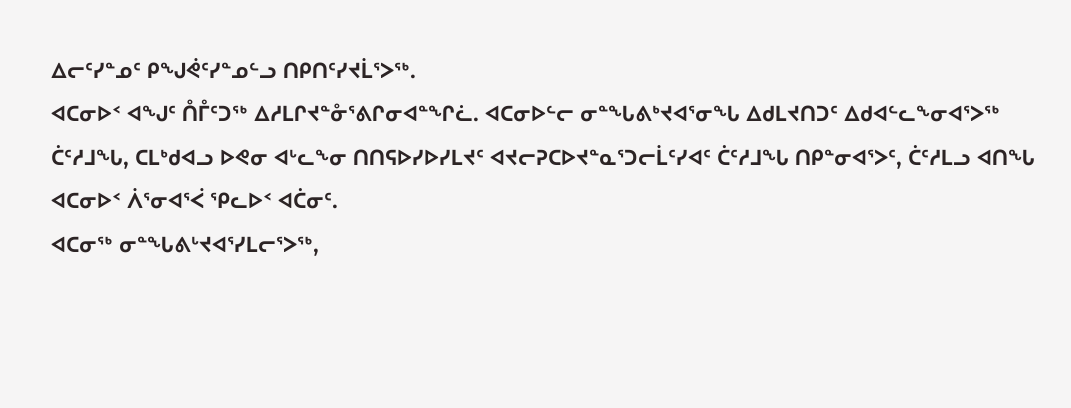ᐃᓕᑦᓯᓐᓄᑦ ᑭᖑᕚᑦᓯᓐᓄᓪᓗ ᑎᑭᑎᑦᓯᔪᒫᕐᐳᖅ.
ᐊᑕᓂᐅᑉ ᐊᖑᑦ ᑍᒤᑦᑐᖅ ᐃᓱᒪᒋᔪᓐᓁᕐᕕᒋᓂᐊᓐᖏᓛ. ᐊᑕᓂᐅᓪᓕ ᓂᓐᖓᕕᒃᔪᐊᕐᓂᖓ ᐃᑯᒪᔪᑎᑐᑦ ᐃᑯᐊᓪᓚᖕᓂᐊᕐᐳᖅ ᑖᑦᓱᒧᖓ, ᑕᒪᒃᑯᐊᓗ ᐅᕙᓂ ᐊᒡᓚᖕᓂ ᑎᑎᕋᐅᓯᐅᓯᒪᔪᑦ ᐊᔪᓕᕈᑕᐅᔪᓐᓇᕐᑐᓕᒫᑦᓯᐊᑦ ᑖᑦᓱᒧᖓ ᑎᑭᓐᓂᐊᕐᐳᑦ, ᑖᑦᓱᒪᓗ ᐊᑎᖓ ᐊᑕᓂᐅᑉ ᐲᕐᓂᐊᕐᐹ ᕿᓚᐅᑉ ᐊᑖᓂᑦ.
ᐊᑕᓂᖅ ᓂᓐᖓᕕᒡᔪᐊᕐᓯᒪᓕᕐᐳᖅ,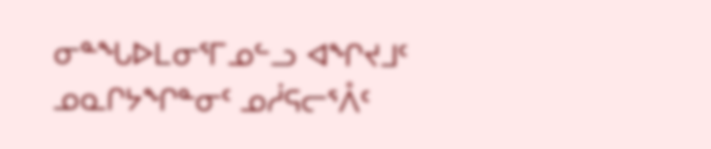ᓂᓐᖓᐅᒪᓂᕐᒥᓄᓪᓗ ᐊᖏᔪᒧᑦ ᓄᓇᒋᔭᖏᓐᓂᑦ ᓄᓲᕋᓕᕐᐰᑦ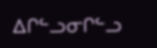ᐃᒋᓪᓗᓂᒋᓪᓗ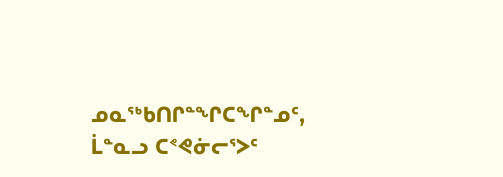ᓄᓇᖅᑲᑎᒋᓐᖏᑕᖏᓐᓄᑦ, ᒫᓐᓇᓗ ᑕᕝᕙᓃᓕᕐᐳᑦ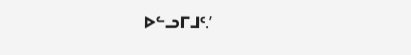ᐅᓪᓗᒥᒧᑦ.’